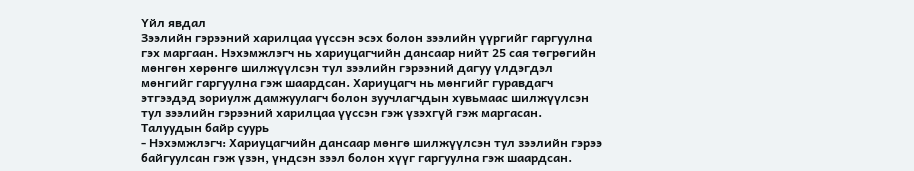Үйл явдал
Зээлийн гэрээний харилцаа үүссэн эсэх болон зээлийн үүргийг гаргуулна гэх маргаан. Нэхэмжлэгч нь хариуцагчийн дансаар нийт 25 сая төгрөгийн мөнгөн хөрөнгө шилжүүлсэн тул зээлийн гэрээний дагуу үлдэгдэл мөнгийг гаргуулна гэж шаардсан. Хариуцагч нь мөнгийг гуравдагч этгээдэд зориулж дамжуулагч болон зуучлагчдын хувьмаас шилжүүлсэн тул зээлийн гэрээний харилцаа үүссэн гэж үзэхгүй гэж маргасан.
Талуудын байр суурь
- Нэхэмжлэгч: Хариуцагчийн дансаар мөнгө шилжүүлсэн тул зээлийн гэрээ байгуулсан гэж үзэн, үндсэн зээл болон хүүг гаргуулна гэж шаардсан.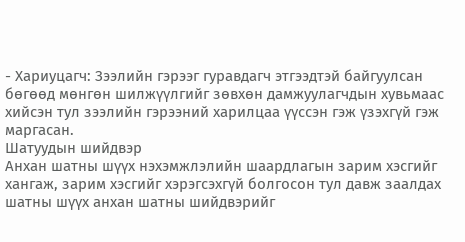- Хариуцагч: Зээлийн гэрээг гуравдагч этгээдтэй байгуулсан бөгөөд мөнгөн шилжүүлгийг зөвхөн дамжуулагчдын хувьмаас хийсэн тул зээлийн гэрээний харилцаа үүссэн гэж үзэхгүй гэж маргасан.
Шатуудын шийдвэр
Анхан шатны шүүх нэхэмжлэлийн шаардлагын зарим хэсгийг хангаж, зарим хэсгийг хэрэгсэхгүй болгосон тул давж заалдах шатны шүүх анхан шатны шийдвэрийг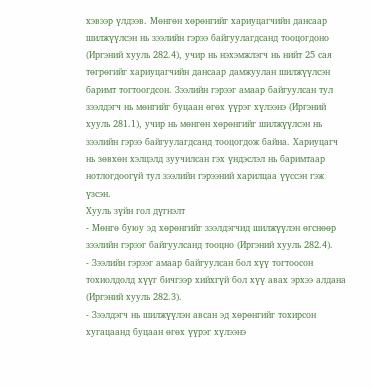хэвээр үлдээв. Мөнгөн хөрөнгийг хариуцагчийн дансаар шилжүүлсэн нь зээлийн гэрээ байгуулагдсанд тооцогдоно (Иргэний хууль 282.4), учир нь нэхэмжлэгч нь нийт 25 сая төгрөгийг хариуцагчийн дансаар дамжуулан шилжүүлсэн баримт тогтоогдсон. Зээлийн гэрээг амаар байгуулсан тул зээлдэгч нь мөнгийг буцаан өгөх үүрэг хүлээнэ (Иргэний хууль 281.1), учир нь мөнгөн хөрөнгийг шилжүүлсэн нь зээлийн гэрээ байгуулагдсанд тооцогдож байна. Хариуцагч нь зөвхөн хэлцэлд зуучилсан гэх үндэслэл нь баримтаар нотлогдоогүй тул зээлийн гэрээний харилцаа үүссэн гэж үзсэн.
Хууль зүйн гол дүгнэлт
- Мөнгө буюу эд хөрөнгийг зээлдэгчид шилжүүлэн өгснөөр зээлийн гэрээг байгуулсанд тооцно (Иргэний хууль 282.4).
- Зээлийн гэрээг амаар байгуулсан бол хүү тогтоосон тохиолдолд хүүг бичгээр хийхгүй бол хүү авах эрхээ алдана (Иргэний хууль 282.3).
- Зээлдэгч нь шилжүүлэн авсан эд хөрөнгийг тохирсон хугацаанд буцаан өгөх үүрэг хүлээнэ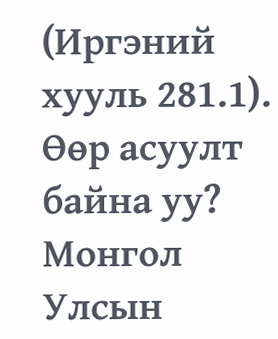(Иргэний хууль 281.1).
Өөр асуулт байна уу?
Монгол Улсын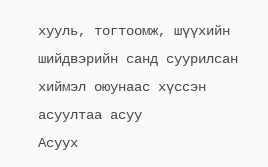хууль, тогтоомж, шүүхийн шийдвэрийн санд суурилсан хиймэл оюунаас хүссэн асуултаа асуу
Асуух